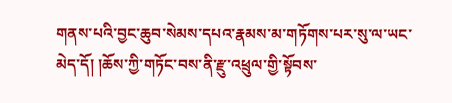གནས་པའི་བྱང་ཆུབ་སེམས་དཔའ་རྣམས་མ་གཏོགས་པར་སུ་ལ་ཡང་མེད་དོ། །ཆོས་ཀྱི་གཏོང་བས་ནི་རྫུ་འཕྲུལ་གྱི་སྟོབས་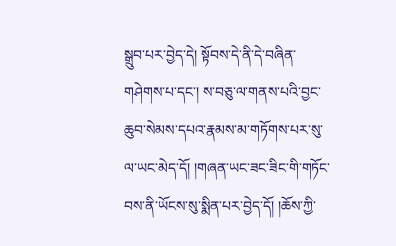སྒྲུབ་པར་བྱེད་དེ། སྟོབས་དེ་ནི་དེ་བཞིན་གཤེགས་པ་དང་། ས་བཅུ་ལ་གནས་པའི་བྱང་ཆུབ་སེམས་དཔའ་རྣམས་མ་གཏོགས་པར་སུ་ལ་ཡང་མེད་དོ། །གཞན་ཡང་ཟང་ཟིང་གི་གཏོང་བས་ནི་ཡོངས་སུ་སྨིན་པར་བྱེད་དོ། །ཆོས་ཀྱི་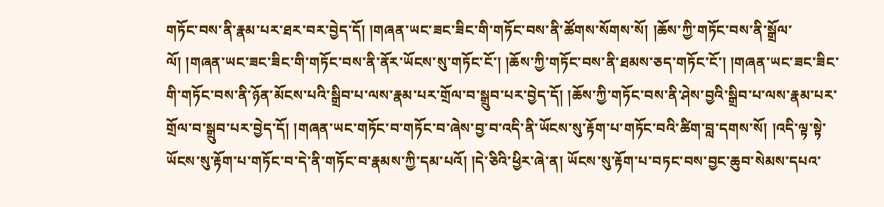གཏོང་བས་ནི་རྣམ་པར་ཐར་བར་བྱེད་དོ། །གཞན་ཡང་ཟང་ཟིང་གི་གཏོང་བས་ནི་ཚོགས་སོགས་སོ། །ཆོས་ཀྱི་གཏོང་བས་ནི་སྒྲོལ་ལོ། །གཞན་ཡང་ཟང་ཟིང་གི་གཏོང་བས་ནི་ནོར་ཡོངས་སུ་གཏོང་ངོ་། །ཆོས་ཀྱི་གཏོང་བས་ནི་ཐམས་ཅད་གཏོང་ངོ་། །གཞན་ཡང་ཟང་ཟིང་གི་གཏོང་བས་ནི་ཉོན་མོངས་པའི་སྒྲིབ་པ་ལས་རྣམ་པར་གྲོལ་བ་སྒྲུབ་པར་བྱེད་དོ། །ཆོས་ཀྱི་གཏོང་བས་ནི་ཤེས་བྱའི་སྒྲིབ་པ་ལས་རྣམ་པར་གྲོལ་བ་སྒྲུབ་པར་བྱེད་དོ། །གཞན་ཡང་གཏོང་བ་གཏོང་བ་ཞེས་བྱ་བ་འདི་ནི་ཡོངས་སུ་རྟོག་པ་གཏོང་བའི་ཚིག་བླ་དགས་སོ། །འདི་ལྟ་སྟེ་ཡོངས་སུ་རྟོག་པ་གཏོང་བ་དེ་ནི་གཏོང་བ་རྣམས་ཀྱི་དམ་པའོ། །དེ་ཅིའི་ཕྱིར་ཞེ་ན། ཡོངས་སུ་རྟོག་པ་བཏང་བས་བྱང་ཆུབ་སེམས་དཔའ་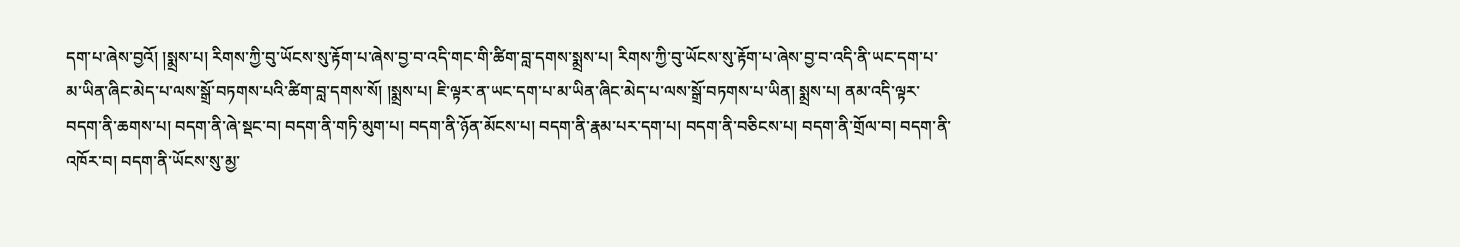དག་པ་ཞེས་བྱའོ། །སྨྲས་པ། རིགས་ཀྱི་བུ་ཡོངས་སུ་རྟོག་པ་ཞེས་བྱ་བ་འདི་གང་གི་ཚིག་བླ་དགས་སྨྲས་པ། རིགས་ཀྱི་བུ་ཡོངས་སུ་རྟོག་པ་ཞེས་བྱ་བ་འདི་ནི་ཡང་དག་པ་མ་ཡིན་ཞིང་མེད་པ་ལས་སྒྲོ་བཏགས་པའི་ཚིག་བླ་དགས་སོ། །སྨྲས་པ། ཇི་ལྟར་ན་ཡང་དག་པ་མ་ཡིན་ཞིང་མེད་པ་ལས་སྒྲོ་བཏགས་པ་ཡིན། སྨྲས་པ། ནམ་འདི་ལྟར་བདག་ནི་ཆགས་པ། བདག་ནི་ཞེ་སྡང་བ། བདག་ནི་གཏི་མུག་པ། བདག་ནི་ཉོན་མོངས་པ། བདག་ནི་རྣམ་པར་དག་པ། བདག་ནི་བཅིངས་པ། བདག་ནི་གྲོལ་བ། བདག་ནི་འཁོར་བ། བདག་ནི་ཡོངས་སུ་མྱ་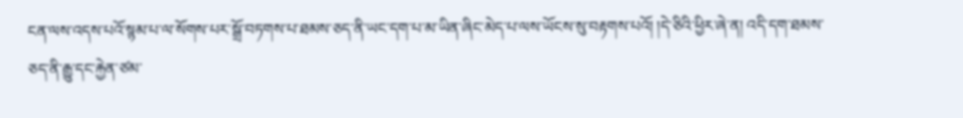ངན་ལས་འདས་པའོ་སྙམ་པ་ལ་སོགས་པར་སྒྲོ་བཏགས་པ་ཐམས་ཅད་ནི་ཡང་དག་པ་མ་ཡིན་ཞིང་མེད་པ་ལས་ཡོངས་སུ་བརྟགས་པའོ། །དེ་ཅིའི་ཕྱིར་ཞེ་ན། འདི་དག་ཐམས་ཅད་ནི་རྒྱུ་དང་རྐྱེན་ཙམ་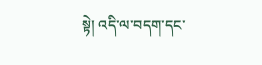སྟེ། འདི་ལ་བདག་དང་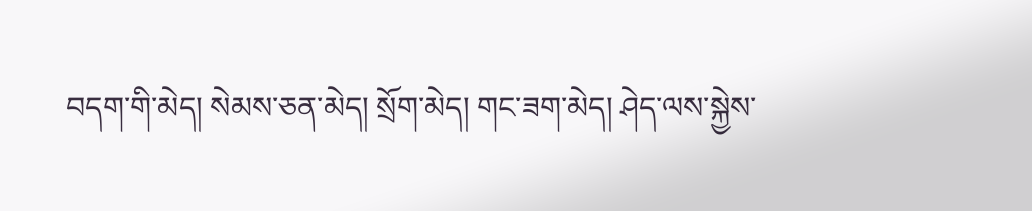བདག་གི་མེད། སེམས་ཅན་མེད། སྲོག་མེད། གང་ཟག་མེད། ཤེད་ལས་སྐྱེས་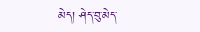མེད། ཤེད་བུ་མེད་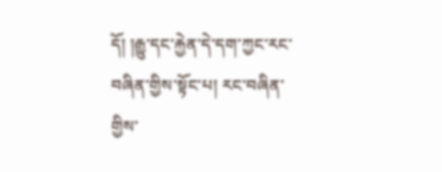དོ། །རྒྱུ་དང་རྐྱེན་དེ་དག་ཀྱང་རང་བཞིན་གྱིས་སྟོང་པ། རང་བཞིན་གྱིས་